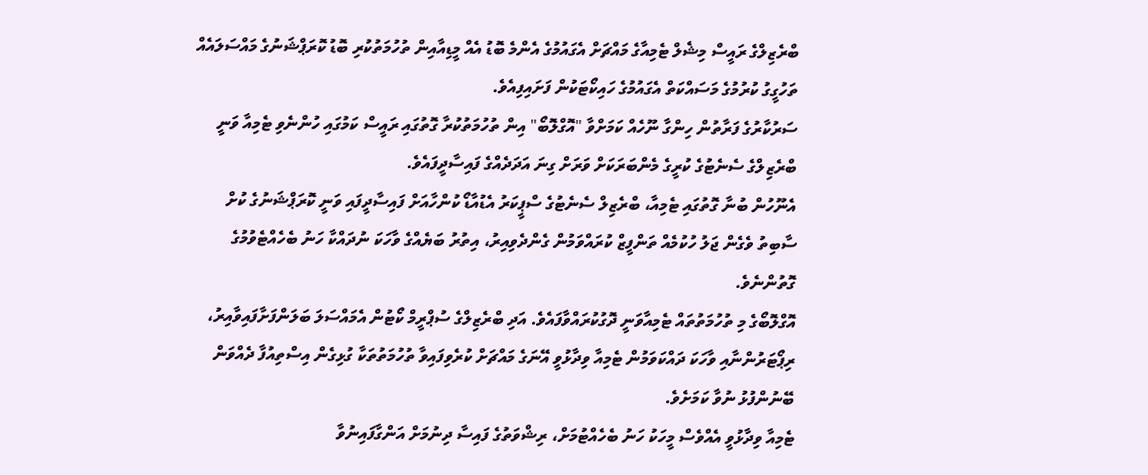ބްރެޒިލްގެ ރައީސް މިޝެލް ޓެމިއާގެ މައްޗަށް އެގައުމުގެ އެންމެ ބޮޑު އެއް މީޑިއާއިން ތުހުމަތުކުރި ބޮޑު ކޮރަޕްޝަނުގެ މައްސަލައެއް ތަހުގީގު ކުރުމުގެ މަސައްކަތް އެގައުމުގެ ހައިކޯޓަކުން ފަށައިފިއެވެ.
ސަރުކާރުގެ ފަރާތުން ހިންގާ ނޫހެއް ކަމަށްވާ "އޮގްލޮބޯ" އިން ތުހުމަތުކުރާ ގޮތުގައި ރައީސް ކަމުގައި ހުންނެވި ޓެމިއާ ވަނީ ބްރެޒިލްގެ ސެނެޓުގެ ކުރީގެ މެންބަރަކަށް ވަރަށް ގިނަ އަދަދެއްގެ ފައިސާދީފައެވެ.
އެނޫހުން ބުނާ ގޮތުގައި ޓެމިއާ، ބްރެޒިލް ސެނެޓުގެ ސްޕީކަރު އެޑުއާޑޯ ކުންހާއަށް ފައިސާދީފައި ވަނީ ކޮރަޕްޝަނުގެ ކުށް ސާބިތު ވެގެން ޖަލު ހުކުމެއް ތަންފީޒް ކުރައްވަމުން ގެންދެވިއިރު، އިތުރު ބަޔެއްގެ ވާހަކަ ނުދައްކާ ހަނު ބެހެއްޓެވުމުގެ ގޮތުންނެވެ.
އޮގްލޮބޯގެ މި ތުހުމަތުތައް ޓެމިއާވަނީ ދޮގުކުރައްވާފައެވެ. އަދި ބްރެޒިލްގެ ސުޕްރީމް ކޯޓުން އެމައްސަލަ ބަލަންފަށާފައިވާއިރު، ރިޕޯޓަރުންނާއި ވާހަކަ ދައްކަވަމުން ޓެމިއާ ވިދާޅުވީ އޭނަގެ މައްޗަށް ކުރެވިފައިވާ ތުހުމަތުތަކާ ގުޅިގެން އިސްތިއުފާ ދެއްވަން ބޭނުންފުޅު ނުވާ ކަމަށެވެ.
ޓެމިއާ ވިދާޅުވީ އެއްވެސް މީހަކު ހަނު ބެހެއްޓުމަށް، ރިޝްވަތުގެ ފައިސާ ދިނުމަށް އަންގާފައިނުވާ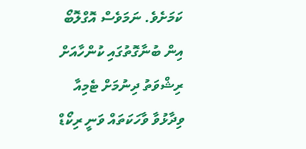ކަމަށެވެ. ނަމަވެސް އޮގްލޮބޯ އިން ބުނާގޮތުގައި ކުންހާއަށް ރިޝްވަތު ދިނުމަށް ޓެމިއާ ވިދާޅުވާ ވާހަކަތައް ވަނީ ރިކޯޑް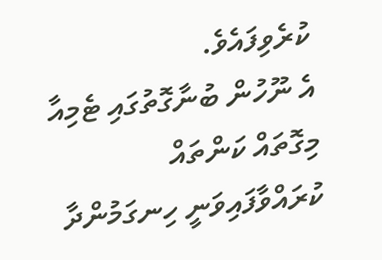ކުރެވިފައެވެ.
އެ ނޫހުން ބުނާގޮތުގައި ޓެމިއާ މިގޮތައް ކަންތައް ކުރައްވާފައިވަނީ ހިނގަމުންދާ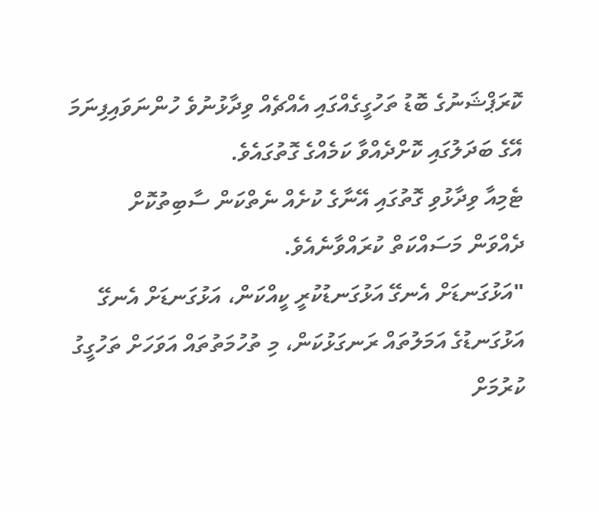ކޮރަޕްޝަނުގެ ބޮޑު ތަހުގީގެއްގައި އެއްޗެއް ވިދާޅުނުވެ ހުންނަވައިފިނަމަ އޭގެ ބަދަލުގައި ކޮށްދެއްވާ ކަމެއްގެ ގޮތުގައެވެ.
ޓެމިއާ ވިދާޅުވި ގޮތުގައި އޭނާގެ ކުށެއް ނެތްކަން ސާބިތުކޮށް ދެއްވަން މަސައްކަތް ކުރައްވާނެއެވެ.
"އަޅުގަނޑަށް އެނގޭ އަޅުގަނޑުކުރީ ކީއްކަން، އަޅުގަނޑަށް އެނގޭ އަޅުގަނޑުގެ އަމަލުތައް ރަނގަޅުކަން، މި ތުހުމަތުތައް އަވަހަށް ތަހުގީގު ކުރުމަށް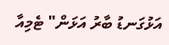އަޅުގަނޑު ބާރު އަޅަން" ޓެމިއާ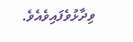ވިދާޅުވެފައިވެއެވެ.